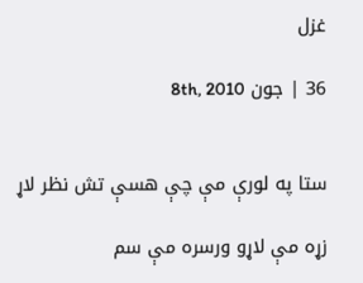غزل

36 | جون 8th, 2010


ستا په لورې مې چې هسې تش نظر لاړ

زړه مې لاړو ورسره مې سم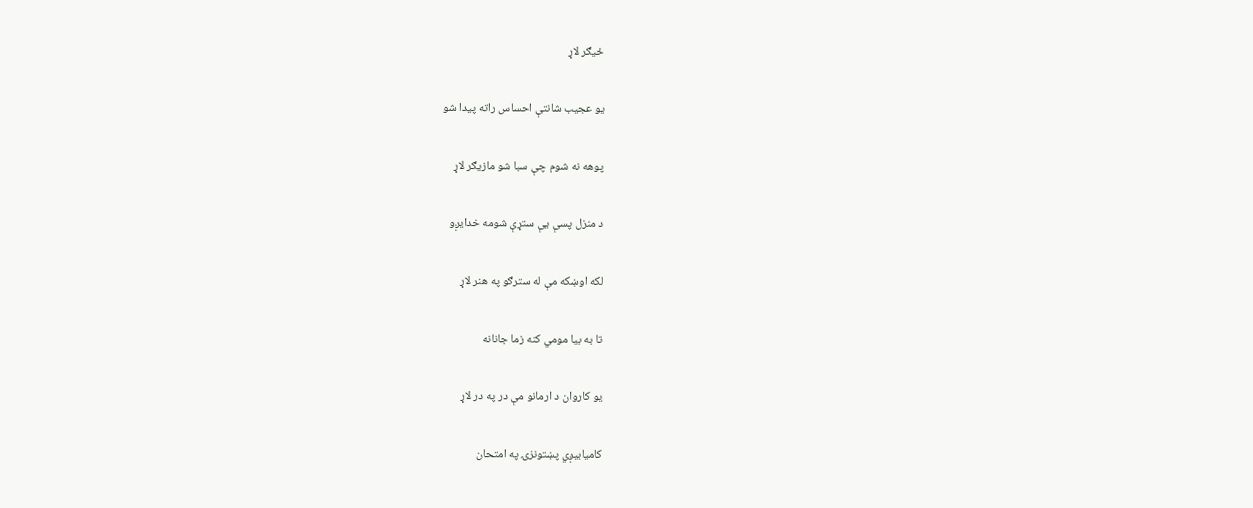ځيګر لاړ

يو عجيب شانتې احساس راته پيدا شو

پوهه نه شوم چې سبا شو مازيګر لاړ

د منزل پسې يې ستړې شومه خدايږو

لکه اوښکه مې له سترګو په هنر لاړ

تا به بيا مومي کنه زما جانانه

يو کاروان د ارمانو مې در په در لاړ

کاميابيږي پښتونزۍ په امتحان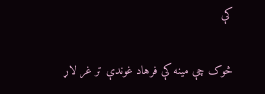کې

څوک چې مينه کې فرهاد غوندې تر غر لاړ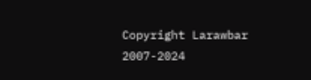Copyright Larawbar 2007-2024